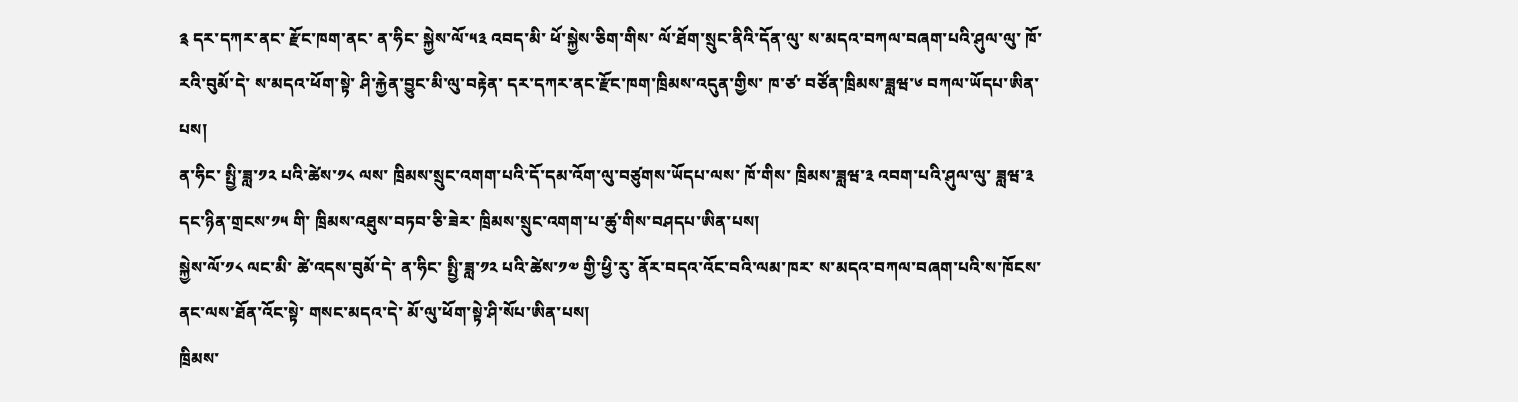༉ དར་དཀར་ནང་ རྫོང་ཁག་ནང་ ན་ཧིང་ སྐྱེས་ལོ་༥༣ འབད་མི་ ཕོ་སྐྱེས་ཅིག་གིས་ ལོ་ཐོག་སྲུང་ནིའི་དོན་ལུ་ ས་མདའ་བཀལ་བཞག་པའི་ཤུལ་ལུ་ ཁོ་རའི་བུམོ་དེ་ ས་མདའ་ཕོག་སྟེ་ ཤི་རྐྱེན་བྱུང་མི་ལུ་བརྟེན་ དར་དཀར་ནང་རྫོང་ཁག་ཁྲིམས་འདུན་གྱིས་ ཁ་ཙ་ བཙོན་ཁྲིམས་ཟླཝ་༦ བཀལ་ཡོདཔ་ཨིན་པས།
ན་ཧིང་ སྤྱི་ཟླ་༡༢ པའི་ཚེས་༡༨ ལས་ ཁྲིམས་སྲུང་འགག་པའི་དོ་དམ་འོག་ལུ་བཙུགས་ཡོདཔ་ལས་ ཁོ་གིས་ ཁྲིམས་ཟླཝ་༣ འབག་པའི་ཤུལ་ལུ་ ཟླཝ་༣ དང་ཉིན་གྲངས་༡༥ གི་ ཁྲིམས་འཐུས་བཏབ་ཅི་ཟེར་ ཁྲིམས་སྲུང་འགག་པ་ཚུ་གིས་བཤདཔ་ཨིན་པས།
སྐྱེས་ལོ་༡༨ ལང་མི་ ཚེ་འདས་བུམོ་དེ་ ན་ཧིང་ སྤྱི་ཟླ་༡༢ པའི་ཚེས་༡༧ གྱི་ཕྱི་རུ་ ནོར་བདའ་འོང་བའི་ལམ་ཁར་ ས་མདའ་བཀལ་བཞག་པའི་ས་ཁོངས་ནང་ལས་ཐོན་འོང་སྟེ་ གསང་མདའ་དེ་ མོ་ལུ་ཕོག་སྟེ་ཤི་སོཔ་ཨིན་པས།
ཁྲིམས་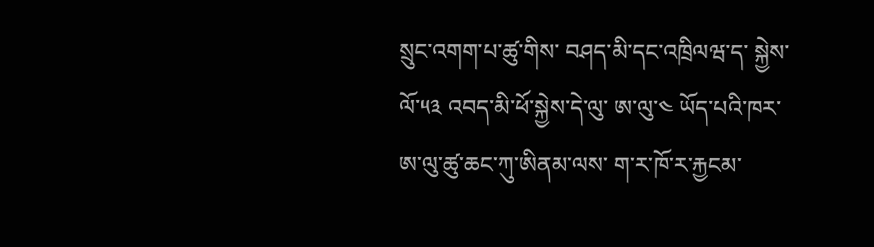སྲུང་འགག་པ་ཚུ་གིས་ བཤད་མི་དང་འཁྲིལཝ་ད་ སྐྱེས་ལོ་༥༣ འབད་མི་ཕོ་སྐྱེས་དེ་ལུ་ ཨ་ལུ་༤ ཡོད་པའི་ཁར་ ཨ་ལུ་ཚུ་ཆང་ཀུ་ཨིནམ་ལས་ ག་ར་ཁོ་ར་རྐྱངམ་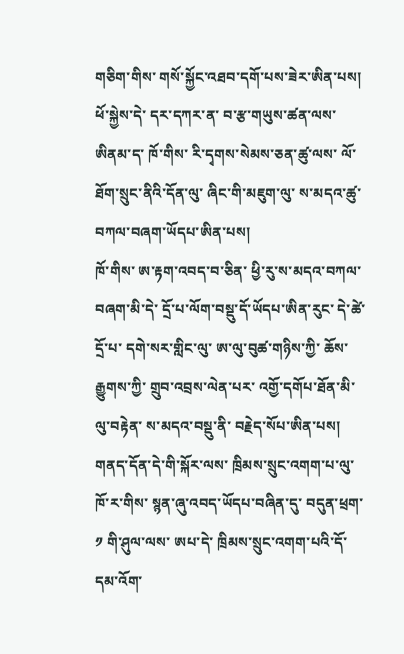གཅིག་གིས་ གསོ་སྐྱོང་འཐབ་དགོ་པས་ཟེར་ཨིན་པས།
ཕོ་སྐྱེས་དེ་ དར་དཀར་ན་ བ་རྩ་གཡུས་ཚན་ལས་ཨིནམ་ད་ ཁོ་གིས་ རི་དྭགས་སེམས་ཅན་ཚུ་ལས་ ལོ་ཐོག་སྲུང་ནིའི་དོན་ལུ་ ཞིང་གི་མཇུག་ལུ་ ས་མདའ་ཚུ་བཀལ་བཞག་ཡོདཔ་ཨིན་པས།
ཁོ་གིས་ ཨ་རྟག་འབད་བ་ཅིན་ ཕྱི་རུ་ས་མདའ་བཀལ་བཞག་མི་དེ་ དྲོ་པ་ལོག་བསྡུ་དོ་ཡོདཔ་ཨིན་རུང་ དེ་ཚེ་དྲོ་པ་ དགེ་སར་གླིང་ལུ་ ཨ་ལུ་བུཚ་གཉིས་ཀྱི་ ཆོས་རྒྱུགས་ཀྱི་ གྲུབ་འབྲས་ལེན་པར་ འགྱོ་དགོཔ་ཐོན་མི་ལུ་བརྟེན་ ས་མདའ་བསྡུ་ནི་ བརྗེད་སོཔ་ཨིན་པས།
གནད་དོན་དེ་གི་སྐོར་ལས་ ཁྲིམས་སྲུང་འགག་པ་ལུ་ ཁོ་ར་གིས་ སྙན་ཞུ་འབད་ཡོདཔ་བཞིན་དུ་ བདུན་ཕྲག་༡ གི་ཤུལ་ལས་ ཨཔ་དེ་ ཁྲིམས་སྲུང་འགག་པའི་དོ་དམ་འོག་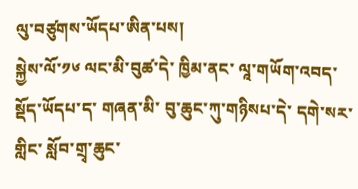ལུ་བཙུགས་ཡོདཔ་ཨིན་པས།
སྐྱེས་ལོ་༡༦ ལང་མི་བུཚ་དེ་ ཁྱིམ་ནང་ ལཱ་གཡོག་འབད་སྡོད་ཡོདཔ་ད་ གཞན་མི་ བུ་ཆུང་ཀུ་གཉིསཔ་དེ་ དགེ་སར་གླིང་ སློབ་གྲྭ་ཆུང་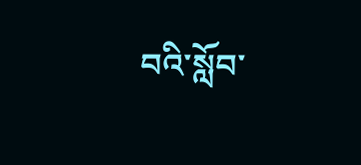བའི་སློབ་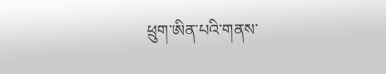ཕྲུག་ཨིན་པའི་གནས་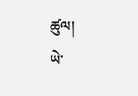ཚུལ།
ཡེ་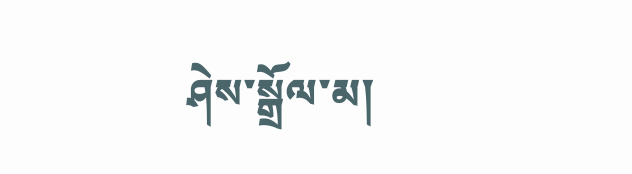ཤེས་སྒྲོལ་མ།